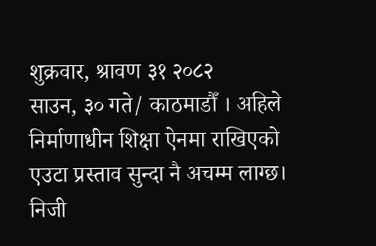शुक्रवार, श्रावण ३१ २०८२
साउन, ३० गते/ काठमाडौँ । अहिले निर्माणाधीन शिक्षा ऐनमा राखिएको एउटा प्रस्ताव सुन्दा नै अचम्म लाग्छ। निजी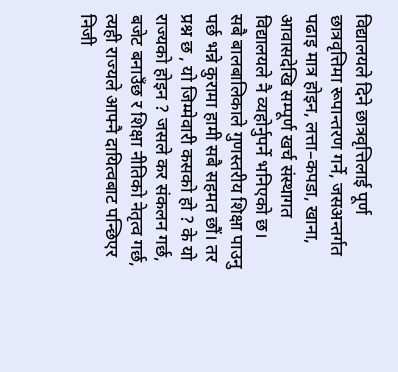विद्यालयले दिने छात्रवृत्तिलाई पूर्ण छात्रवृत्तिमा रूपान्तरण गर्ने, जसअन्तर्गत पढाइ मात्र होइन, लत्ता–कपडा, खाना, आवासदेखि सम्पूर्ण खर्च संस्थागत विद्यालयले नै व्यहोर्नुपर्ने भनिएको छ।
सबै बालबालिकाले गुणस्तरीय शिक्षा पाउनु पर्छ भन्ने कुरामा हामी सबै सहमत छौं। तर प्रश्न छ , यो जिम्मेवारी कसको हो ? के यो राज्यको होइन ? जसले कर संकलन गर्छ, बजेट बनाउँछ र शिक्षा नीतिको नेतृत्व गर्छ, त्यही राज्यले आफ्नै दायित्वबाट पन्छिएर निजी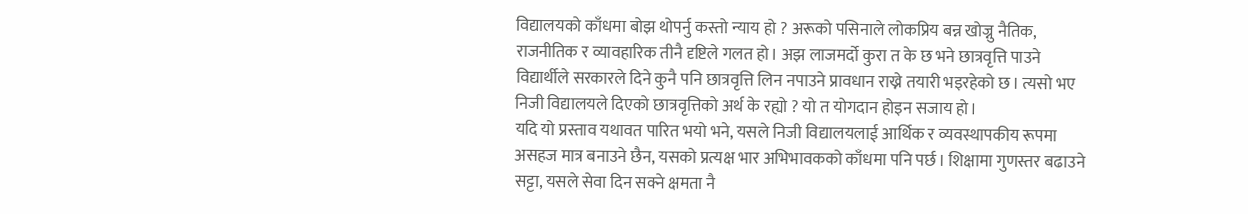विद्यालयको काँधमा बोझ थोपर्नु कस्तो न्याय हो ? अरूको पसिनाले लोकप्रिय बन्न खोज्नु नैतिक, राजनीतिक र व्यावहारिक तीनै दृष्टिले गलत हो। अझ लाजमर्दो कुरा त के छ भने छात्रवृत्ति पाउने विद्यार्थीले सरकारले दिने कुनै पनि छात्रवृत्ति लिन नपाउने प्रावधान राख्ने तयारी भइरहेको छ। त्यसो भए निजी विद्यालयले दिएको छात्रवृत्तिको अर्थ के रह्यो ? यो त योगदान होइन सजाय हो।
यदि यो प्रस्ताव यथावत पारित भयो भने, यसले निजी विद्यालयलाई आर्थिक र व्यवस्थापकीय रूपमा असहज मात्र बनाउने छैन, यसको प्रत्यक्ष भार अभिभावकको काँधमा पनि पर्छ। शिक्षामा गुणस्तर बढाउने सट्टा, यसले सेवा दिन सक्ने क्षमता नै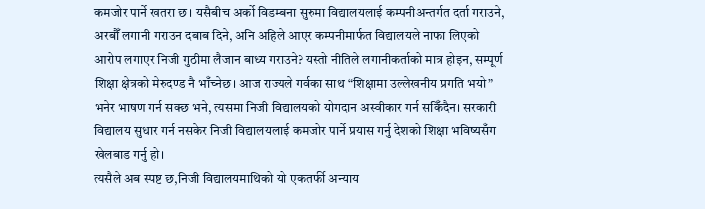कमजोर पार्ने खतरा छ। यसैबीच अर्को विडम्बना सुरुमा विद्यालयलाई कम्पनीअन्तर्गत दर्ता गराउने, अरबौँ लगानी गराउन दबाब दिने, अनि अहिले आएर कम्पनीमार्फत विद्यालयले नाफा लिएको आरोप लगाएर निजी गुठीमा लैजान बाध्य गराउने? यस्तो नीतिले लगानीकर्ताको मात्र होइन, सम्पूर्ण शिक्षा क्षेत्रको मेरुदण्ड नै भाँच्नेछ। आज राज्यले गर्वका साथ “शिक्षामा उल्लेखनीय प्रगति भयो” भनेर भाषण गर्न सक्छ भने, त्यसमा निजी विद्यालयको योगदान अस्वीकार गर्न सकिँदैन। सरकारी विद्यालय सुधार गर्न नसकेर निजी विद्यालयलाई कमजोर पार्ने प्रयास गर्नु देशको शिक्षा भविष्यसँग खेलबाड गर्नु हो।
त्यसैले अब स्पष्ट छ,निजी विद्यालयमाथिको यो एकतर्फी अन्याय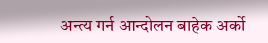अन्त्य गर्न आन्दोलन बाहेक अर्को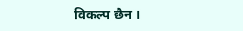विकल्प छैन ।